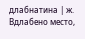длабнатина | ж.
Вдлабено место,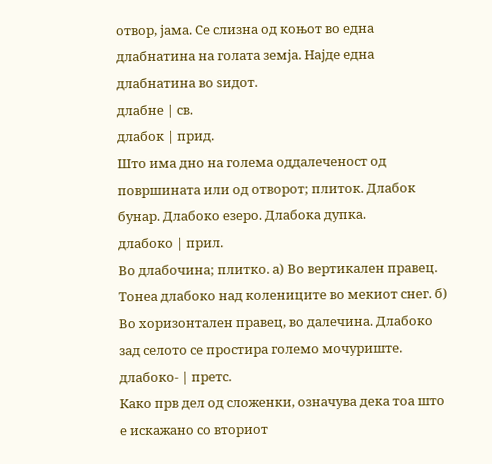отвор, јама. Се слизна од коњот во една длабнатина на голата земја. Најде една длабнатина во ѕидот.
длабне | св.
длабок | прид.
Што има дно на голема оддалеченост од површината или од отворот; плиток. Длабок бунар. Длабоко езеро. Длабока дупка.
длабоко | прил.
Во длабочина; плитко. а) Во вертикален правец. Тонеа длабоко над колениците во мекиот снег. б) Во хоризонтален правец, во далечина. Длабоко зад селото се простира големо мочуриште.
длабоко- | претс.
Како прв дел од сложенки, означува дека тоа што е искажано со вториот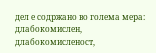дел е содржано во голема мера: длабокомислен, длабокомисленост,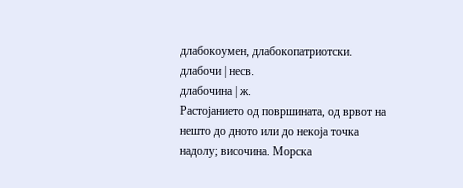длабокоумен, длабокопатриотски.
длабочи | несв.
длабочина | ж.
Растојанието од површината, од врвот на нешто до дното или до некоја точка надолу; височина. Морска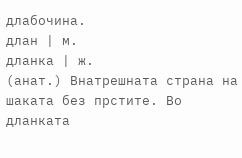длабочина.
длан | м.
дланка | ж.
(анат.) Внатрешната страна на шаката без прстите. Во дланката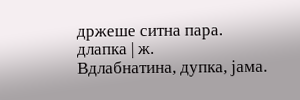држеше ситна пара.
длапка | ж.
Вдлабнатина, дупка, јама.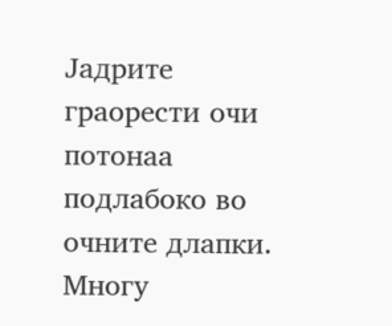Јадрите граорести очи потонаа подлабоко во очните длапки. Многу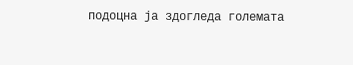подоцна ја здогледа големата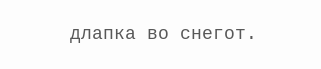длапка во снегот.